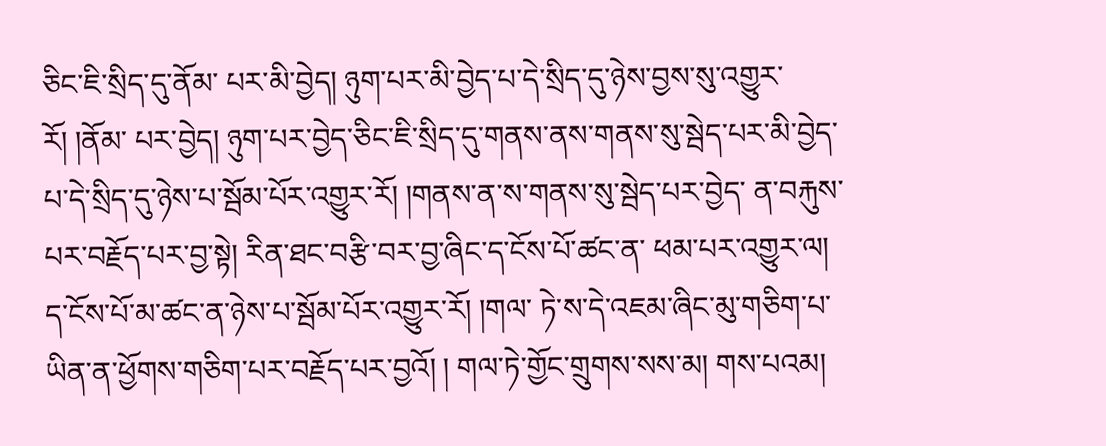ཅིང་ཇི་སྲིད་དུ་ནོམ་ པར་མི་བྱེད། ཉུག་པར་མི་བྱེད་པ་དེ་སྲིད་དུ་ཉེས་བྱས་སུ་འགྱུར་རོ། །ནོམ་ པར་བྱེད། ཉུག་པར་བྱེད་ཅིང་ཇི་སྲིད་དུ་གནས་ནས་གནས་སུ་སྦེད་པར་མི་བྱེད་ པ་དེ་སྲིད་དུ་ཉེས་པ་སྦོམ་པོར་འགྱུར་རོ། །གནས་ན་ས་གནས་སུ་སྦེད་པར་བྱེད་ ན་བརྐུས་པར་བརྗོད་པར་བྱ་སྟེ། རིན་ཐང་བརྩི་བར་བྱ་ཞིང་ད་ངོས་པོ་ཚང་ན་ ཕམ་པར་འགྱུར་ལ། ད་ངོས་པོ་མ་ཚང་ན་ཉེས་པ་སྦོམ་པོར་འགྱུར་རོ། །གལ་ ཏེ་ས་དེ་འཇམ་ཞིང་མུ་གཅིག་པ་ཡིན་ན་ཕྱོགས་གཅིག་པར་བརྗོད་པར་བྱའོ། ། གལ་ཏེ་གྱོང་གྲུགས་སས་མ། གས་པའམ།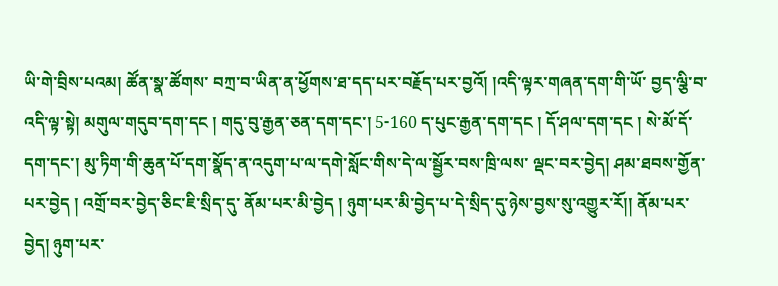ཡི་གེ་བྲིས་པའམ། ཚོན་སྣ་ཚོགས་ བཀྲ་བ་ཡིན་ན་ཕྱོགས་ཐ་དད་པར་བརྗོད་པར་བྱའོ། །འདི་ལྟར་གཞན་དག་གི་ཡོ་ བྱད་ལྕི་བ་འདི་ལྟ་སྟེ། མགུལ་གདུབ་དག་དང ། གདུ་བུ་རྒྱན་ཅན་དག་དང་། 5-160 ད་པུང་རྒྱན་དག་དང ། དོ་ཤལ་དག་དང ། སེ་མོ་དོ་དག་དང་། མུ་ཏིག་གི་ཆུན་པོ་དག་སྣོད་ན་འདུག་པ་ལ་དགེ་སློང་གིས་དེ་ལ་སྦྱོར་བས་ཁྲི་ལས་ ལྡང་བར་བྱེད། ཤམ་ཐབས་གྱོན་པར་བྱེད ། འགྲོ་བར་བྱེད་ཅིང་ཇི་སྲིད་དུ་ ནོམ་པར་མི་བྱེད ། ཉུག་པར་མི་བྱེད་པ་དེ་སྲིད་དུ་ཉེས་བྱས་སུ་འགྱུར་རོ།། ནོམ་པར་བྱེད། ཉུག་པར་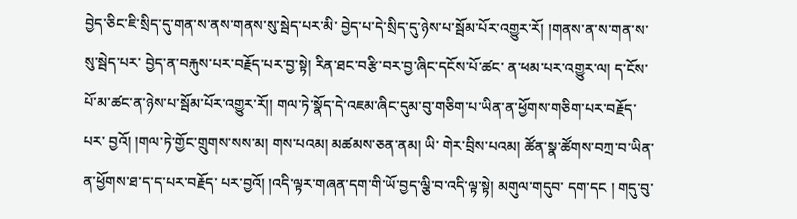བྱེད་ཅིང་ཇི་སྲིད་དུ་གན་ས་ནས་གནས་སུ་སྦེད་པར་མི་ བྱེད་པ་དེ་སྲིད་དུ་ཉེས་པ་སྦོམ་པོར་འགྱུར་རོ། །གནས་ན་ས་གན་ས་སུ་སྦེད་པར་ བྱེད་ན་བརྐུས་པར་བརྗོད་པར་བྱ་སྟེ། རིན་ཐང་བརྩི་བར་བྱ་ཞིང་དངོས་པོ་ཚང་ ན་ཕམ་པར་འགྱུར་ལ། ད་ངོས་པོ་མ་ཚང་ན་ཉེས་པ་སྦོམ་པོར་འགྱུར་རོ།། གལ་ཏེ་སྣོད་དེ་འཇམ་ཞིང་དུམ་བུ་གཅིག་པ་ཡིན་ན་ཕྱོགས་གཅིག་པར་བརྗོད་པར་ བྱའོ། །གལ་ཏེ་གྱོང་གྲུགས་སས་མ། གས་པའམ། མཚམས་ཅན་ནམ། ཡི་ གེར་བྲིས་པའམ། ཚོན་སྣ་ཚོགས་བཀྲ་བ་ཡིན་ན་ཕྱོགས་ཐ་ད་ད་པར་བརྗོད་ པར་བྱའོ། །འདི་ལྟར་གཞན་དག་གི་ཡོ་བྱད་ལྕི་བ་འདི་ལྟ་སྟེ། མགུལ་གདུབ་ དག་དང ། གདུ་བུ་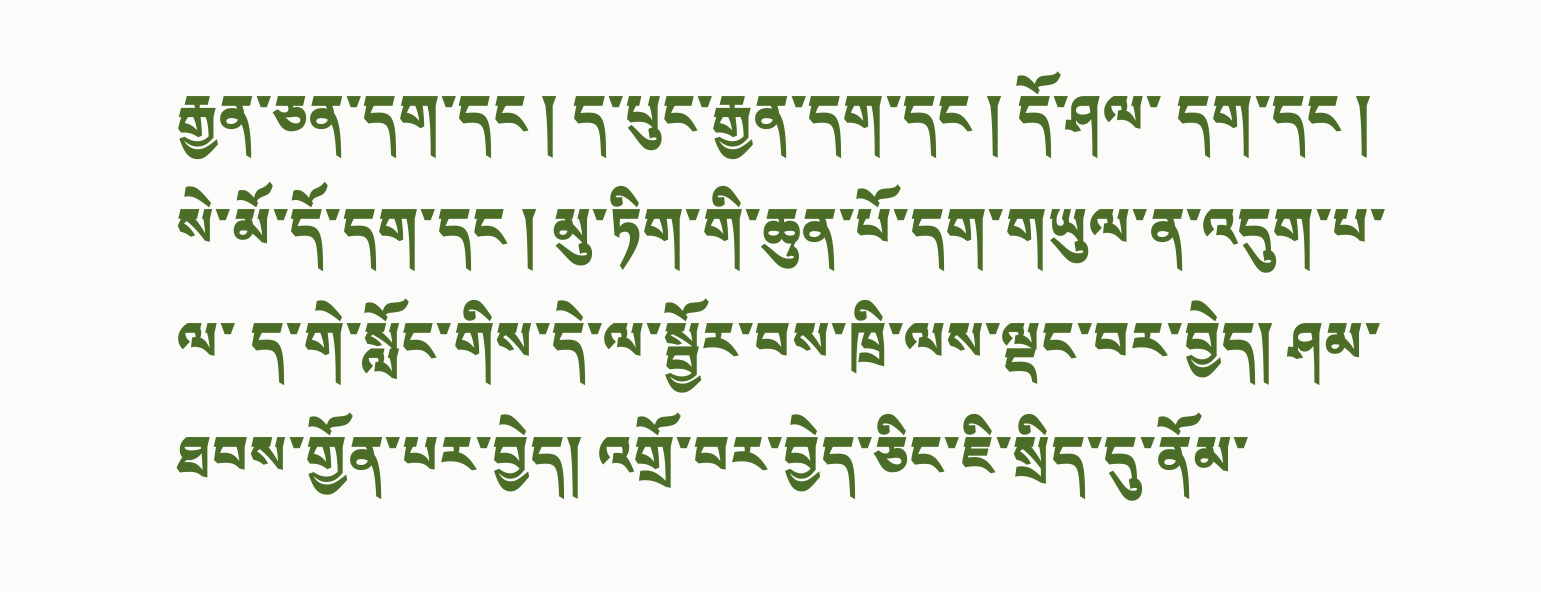རྒྱན་ཅན་དག་དང ། ད་པུང་རྒྱན་དག་དང ། དོ་ཤལ་ དག་དང ། སེ་མོ་དོ་དག་དང ། མུ་ཏིག་གི་ཆུན་པོ་དག་གཡུལ་ན་འདུག་པ་ལ་ ད་གེ་སློང་གིས་དེ་ལ་སྦྱོར་བས་ཁྲི་ལས་ལྡང་བར་བྱེད། ཤམ་ཐབས་གྱོན་པར་བྱེད། འགྲོ་བར་བྱེད་ཅིང་ཇི་སྲིད་དུ་ནོམ་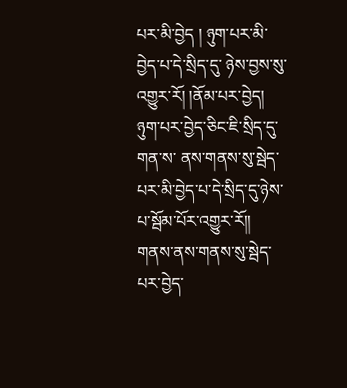པར་མི་བྱེད ། ཉུག་པར་མི་བྱེད་པ་དེ་སྲིད་དུ་ ཉེས་བྱས་སུ་འགྱུར་རོ། །ནོམ་པར་བྱེད། ཉུག་པར་བྱེད་ཅིང་ཇི་སྲིད་དུ་གན་ས་ ནས་གནས་སུ་སྦེད་པར་མི་བྱེད་པ་དེ་སྲིད་དུ་ཉེས་པ་སྦོམ་པོར་འགྱུར་རོ།། གནས་ནས་གནས་སུ་སྦེད་པར་བྱེད་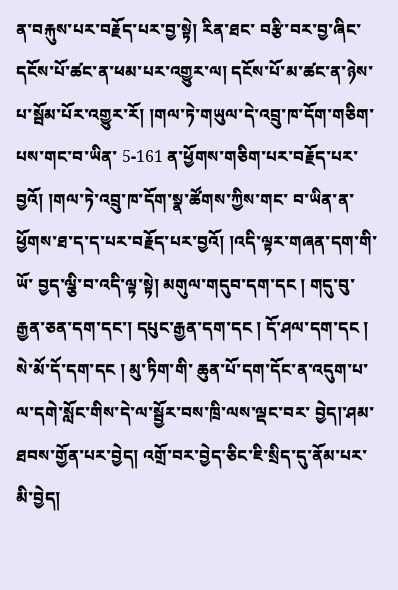ན་བརྐུས་པར་བརྗོད་པར་བྱ་སྟེ། རིན་ཐང་ བརྩི་བར་བྱ་ཞིང་དངོས་པོ་ཚང་ན་ཕམ་པར་འགྱུར་ལ། དངོས་པོ་མ་ཚང་ན་ཉེས་ པ་སྦོམ་པོར་འགྱུར་རོ། །གལ་ཏེ་གཡུལ་དེ་འབྲུ་ཁ་དོག་གཅིག་པས་གང་བ་ཡིན་ 5-161 ན་ཕྱོགས་གཅིག་པར་བརྗོད་པར་བྱའོ། །གལ་ཏེ་འབྲུ་ཁ་དོག་སྣ་ཚོགས་ཀྱིས་གང་ བ་ཡིན་ན་ཕྱོགས་ཐ་ད་ད་པར་བརྗོད་པར་བྱའོ། །འདི་ལྟར་གཞན་དག་གི་ཡོ་ བྱད་ལྕི་བ་འདི་ལྟ་སྟེ། མགུལ་གདུབ་དག་དང ། གདུ་བུ་རྒྱན་ཅན་དག་དང་། དཔུང་རྒྱན་དག་དང ། དོ་ཤལ་དག་དང ། སེ་མོ་དོ་དག་དང ། མུ་ཏིག་གི་ ཆུན་པོ་དག་དོང་ན་འདུག་པ་ལ་དགེ་སློང་གིས་དེ་ལ་སྦྱོར་བས་ཁྲི་ལས་ལྡང་བར་ བྱེད།་ཤམ་ཐབས་གྱོན་པར་བྱེད། འགྲོ་བར་བྱེད་ཅིང་ཇི་སྲིད་དུ་ནོམ་པར་ མི་བྱེད།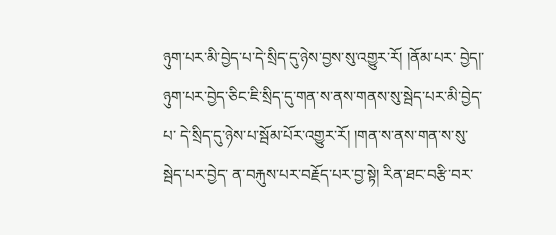ཉུག་པར་མི་བྱེད་པ་དེ་སྲིད་དུ་ཉེས་བྱས་སུ་འགྱུར་རོ། །ནོམ་པར་ བྱེད།་ཉུག་པར་བྱེད་ཅིང་ཇི་སྲིད་དུ་གན་ས་ནས་གནས་སུ་སྦེད་པར་མི་བྱེད་པ་ དེ་སྲིད་དུ་ཉེས་པ་སྦོམ་པོར་འགྱུར་རོ། །གན་ས་ནས་གན་ས་སུ་སྦེད་པར་བྱེད་ ན་བརྐུས་པར་བརྗོད་པར་བྱ་སྟེ། རིན་ཐང་བརྩི་བར་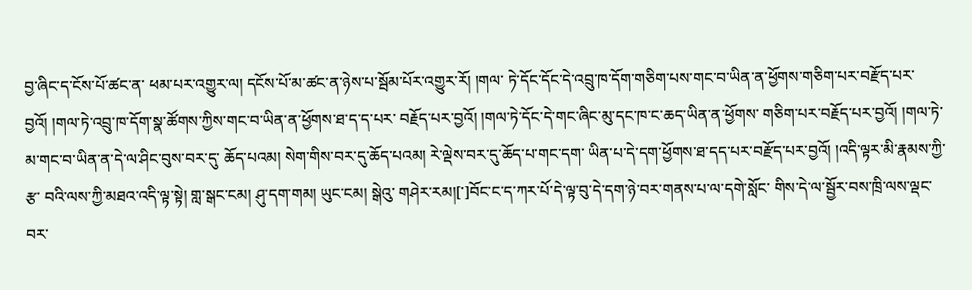བྱ་ཞིང་ད་ངོས་པོ་ཚང་ན་ ཕམ་པར་འགྱུར་ལ། དངོས་པོ་མ་ཚང་ན་ཉེས་པ་སྦོམ་པོར་འགྱུར་རོ། །གལ་ ཏེ་དོང་དོང་དེ་འབྲུ་ཁ་དོག་གཅིག་པས་གང་བ་ཡིན་ན་ཕྱོགས་གཅིག་པར་བརྫོད་པར་ བྱའོ། །གལ་ཏེ་འབྲུ་ཁ་དོག་སྣ་ཚོགས་ཀྱིས་གང་བ་ཡིན་ན་ཕྱོགས་ཐ་ད་ད་པར་ བརྗོད་པར་བྱའོ། །གལ་ཏེ་དོང་དེ་གང་ཞིང་མུ་དང་ཁ་ང་ཆད་ཡིན་ན་ཕྱོགས་ གཅིག་པར་བརྗོད་པར་བྱའོ། །གལ་ཏེ་མ་གང་བ་ཡིན་ན་དེ་ལ་ཤིང་བུས་བར་དུ་ ཆོད་པའམ། སེག་གིས་བར་དུ་ཆོད་པའམ། རེ་ལྡེས་བར་དུ་ཆོད་པ་གང་དག་ ཡིན་པ་དེ་དག་ཕྱོགས་ཐ་དད་པར་བརྫོད་པར་བྱའོ། །འདི་ལྟར་མི་རྣམས་ཀྱི་རྩ་ བའི་ལས་ཀྱི་མཐའ་འདི་ལྟ་སྟེ། གླ་སྒང་ངམ། ཤུ་དག་གམ། ཡུང་ངམ། སྒེའུ་ གཤེར་རམ།[་]བོང་ང་ད་ཀར་པོ་དེ་ལྟ་བུ་དེ་དག་ཉེ་བར་གནས་པ་ལ་དགེ་སློང་ གིས་དེ་ལ་སྦྱོར་བས་ཁྲི་ལས་ལྡང་བར་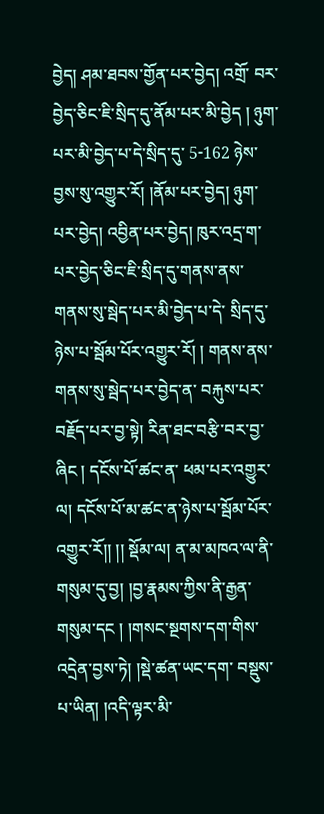བྱེད། ཤམ་ཐབས་གྱོན་པར་བྱེད། འགྲོ་ བར་བྱེད་ཅིང་ཇི་སྲིད་དུ་ནོམ་པར་མི་བྱེད ། ཉུག་པར་མི་བྱེད་པ་དེ་སྲིད་དུ་ 5-162 ཉེས་བྱས་སུ་འགྱུར་རོ། །ནོམ་པར་བྱེད། ཉུག་པར་བྱེད། འབྱིན་པར་བྱེད། ཁུར་འདྲ་ག་པར་བྱེད་ཅིང་ཇི་སྲིད་དུ་གནས་ནས་གནས་སུ་སྦེད་པར་མི་བྱེད་པ་དེ་ སྲིད་དུ་ཉེས་པ་སྦོམ་པོར་འགྱུར་རོ། ། གནས་ནས་གནས་སུ་སྦེད་པར་བྱེད་ན་ བརྐུས་པར་བརྗོད་པར་བྱ་སྟེ། རིན་ཐང་བརྩི་བར་བྱ་ཞིང ། དངོས་པོ་ཚང་ན་ ཕམ་པར་འགྱུར་ལ། དངོས་པོ་མ་ཚང་ན་ཉེས་པ་སྦོམ་པོར་འགྱུར་རོ།། །། སྡོམ་ལ། ན་མ་མཁའ་ལ་ནི་གསུམ་དུ་བྱ། །བྱ་རྣམས་ཀྱིས་ནི་རྒྱན་ གསུམ་དང ། །གསང་སྔགས་དག་གིས་འདྲེན་བྱས་ཏེ། །སྡེ་ཚན་ཡང་དག་ བསྡུས་པ་ཡིན། །འདི་ལྟར་མི་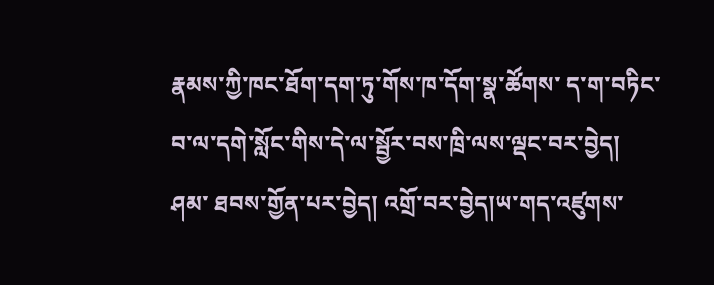རྣམས་ཀྱི་ཁང་ཐོག་དག་ཏུ་གོས་ཁ་དོག་སྣ་ཚོགས་ ད་ག་བཏིང་བ་ལ་དགེ་སློང་གིས་དེ་ལ་སྦྱོར་བས་ཁྲི་ལས་ལྡང་བར་བྱེད། ཤམ་ ཐབས་གྱོན་པར་བྱེད། འགྲོ་བར་བྱེད།ཡ་གད་འཛུགས་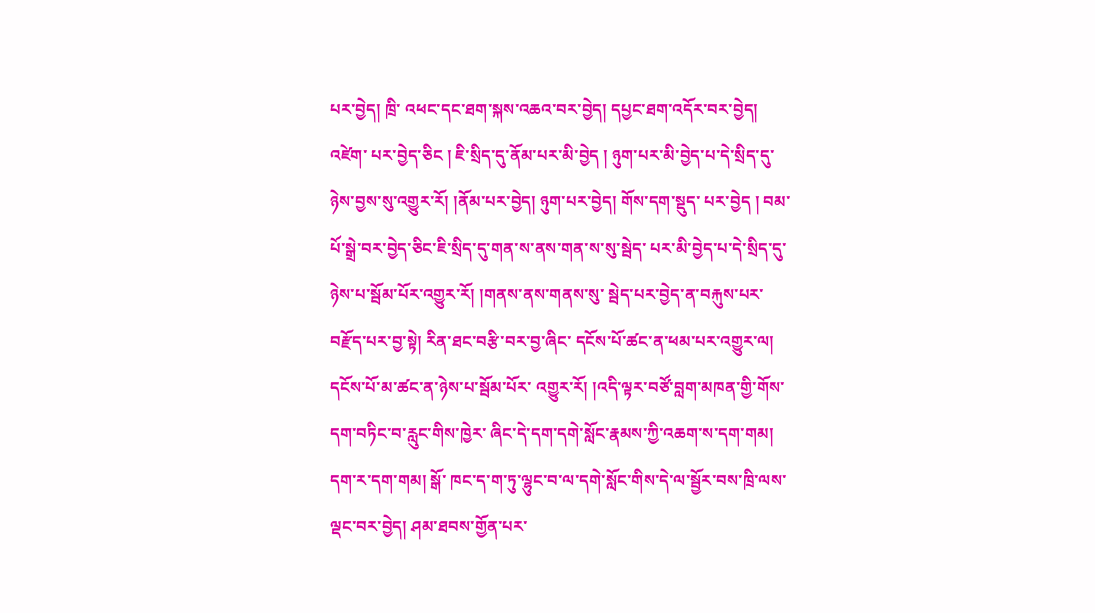པར་བྱེད། ཁྲི་ འཕང་དང་ཐག་སྐས་འཆའ་བར་བྱེད། དཔྱང་ཐག་འདོར་བར་བྱེད། འཛེག་ པར་བྱེད་ཅིང ། ཇི་སྲིད་དུ་ནོམ་པར་མི་བྱེད ། ཉུག་པར་མི་བྱེད་པ་དེ་སྲིད་དུ་ ཉེས་བྱས་སུ་འགྱུར་རོ། །ནོམ་པར་བྱེད། ཉུག་པར་བྱེད། གོས་དག་སྡུད་ པར་བྱེད ། བམ་པོ་སྒྲེ་བར་བྱེད་ཅིང་ཇི་སྲིད་དུ་གན་ས་ནས་གན་ས་སུ་སྦེད་ པར་མི་བྱེད་པ་དེ་སྲིད་དུ་ཉེས་པ་སྦོམ་པོར་འགྱུར་རོ། །གནས་ནས་གནས་སུ་ སྦེད་པར་བྱེད་ན་བརྐུས་པར་བརྫོད་པར་བྱ་སྟེ། རིན་ཐང་བརྩི་བར་བྱ་ཞིང་ དངོས་པོ་ཚང་ན་ཕམ་པར་འགྱུར་ལ། དངོས་པོ་མ་ཚང་ན་ཉེས་པ་སྦོམ་པོར་ འགྱུར་རོ། །འདི་ལྟར་བཙོ་བླག་མཁན་གྱི་གོས་དག་བཏིང་བ་རླུང་གིས་ཁྱེར་ ཞིང་དེ་དག་དགེ་སློང་རྣམས་ཀྱི་འཆག་ས་དག་གམ། དག་ར་དག་གམ། སྒོ་ ཁང་ད་ག་ཏུ་ལྷུང་བ་ལ་དགེ་སློང་གིས་དེ་ལ་སྦྱོར་བས་ཁྲི་ལས་ལྡང་བར་བྱེད། ཤམ་ཐབས་གྱོན་པར་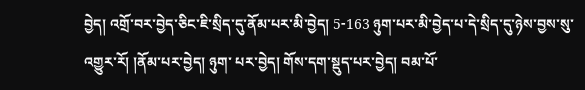བྱེད། འགྲོ་བར་བྱེད་ཅིང་ཇི་སྲིད་དུ་ནོམ་པར་མི་བྱེད། 5-163 ཉུག་པར་མི་བྱེད་པ་དེ་སྲིད་དུ་ཉེས་བྱས་སུ་འགྱུར་རོ། །ནོམ་པར་བྱེད། ཉུག་ པར་བྱེད། གོས་དག་སྡུད་པར་བྱེད། བམ་པོ་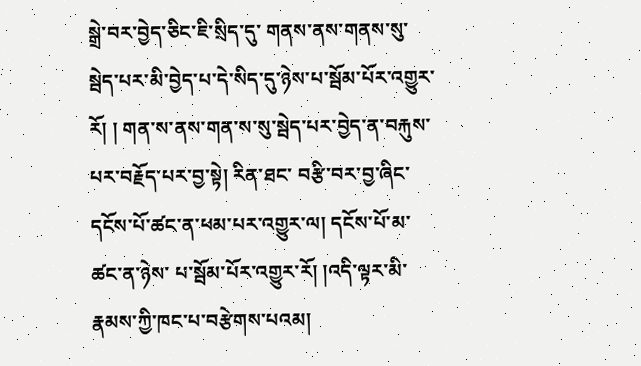སྒྲེ་བར་བྱེད་ཅིང་ཇི་སྲིད་དུ་ གནས་ནས་གནས་སུ་སྦེད་པར་མི་བྱེད་པ་དེ་སིད་དུ་ཉེས་པ་སྦོམ་པོར་འགྱུར་རོ། ། གན་ས་ནས་གན་ས་སུ་སྦེད་པར་བྱེད་ན་བརྐུས་པར་བརྗོད་པར་བྱ་སྟེ། རིན་ཐང་ བརྩི་བར་བྱ་ཞིང་དངོས་པོ་ཚང་ན་ཕམ་པར་འགྱུར་ལ། དངོས་པོ་མ་ཚང་ན་ཉེས་ པ་སྦོམ་པོར་འགྱུར་རོ། །འདི་ལྟར་མི་རྣམས་ཀྱི་ཁང་པ་བརྩེགས་པའམ།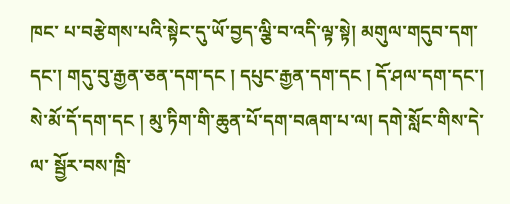ཁང་ པ་བརྩེགས་པའི་སྟེང་དུ་ཡོ་བྱད་ལྕི་བ་འདི་ལྟ་སྟེ། མགུལ་གདུབ་དག་དང་། གདུ་བུ་རྒྱན་ཅན་དག་དང ། དཔུང་རྒྱན་དག་དང ། དོ་ཤལ་དག་དང་། སེ་མོ་དོ་དག་དང ། མུ་ཏིག་གི་ཆུན་པོ་དག་བཞག་པ་ལ། དགེ་སློང་གིས་དེ་ལ་ སྦྱོར་བས་ཁྲི་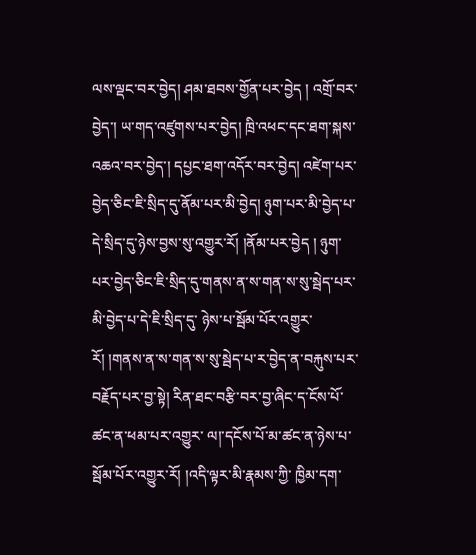ལས་ལྡང་བར་བྱེད། ཤམ་ཐབས་གྱོན་པར་བྱེད ། འགྲོ་བར་བྱེད་། ཡ་གད་འཛུགས་པར་བྱེད། ཁྲི་འཕང་དང་ཐག་སྐས་འཆའ་བར་བྱེད་། དཔྱང་ཐག་འདོར་བར་བྱེད། འཛེག་པར་བྱེད་ཅིང་ཇི་སྲིད་དུ་ནོམ་པར་མི་བྱེད། ཉུག་པར་མི་བྱེད་པ་དེ་སྲིད་དུ་ཉེས་བྱས་སུ་འགྱུར་རོ། །ནོམ་པར་བྱེད ། ཉུག་ པར་བྱེད་ཅིང་ཇི་སྲིད་དུ་གནས་ན་ས་གན་ས་སུ་སྦེད་པར་མི་བྱེད་པ་དེ་ཇི་སྲིད་དུ་ ཉེས་པ་སྦོམ་པོར་འགྱུར་རོ། །གནས་ན་ས་གན་ས་སུ་སྦེད་པ་ར་བྱེད་ན་བརྐུས་པར་ བརྗོད་པར་བྱ་སྟེ། རིན་ཐང་བརྩི་བར་བྱ་ཞིང་ད་ངོས་པོ་ཚང་ན་ཕམ་པར་འགྱུར་ ལ།་དངོས་པོ་མ་ཚང་ན་ཉེས་པ་སྦོམ་པོར་འགྱུར་རོ། །འདི་ལྟར་མི་རྣམས་ཀྱི་ ཁྱིམ་དག་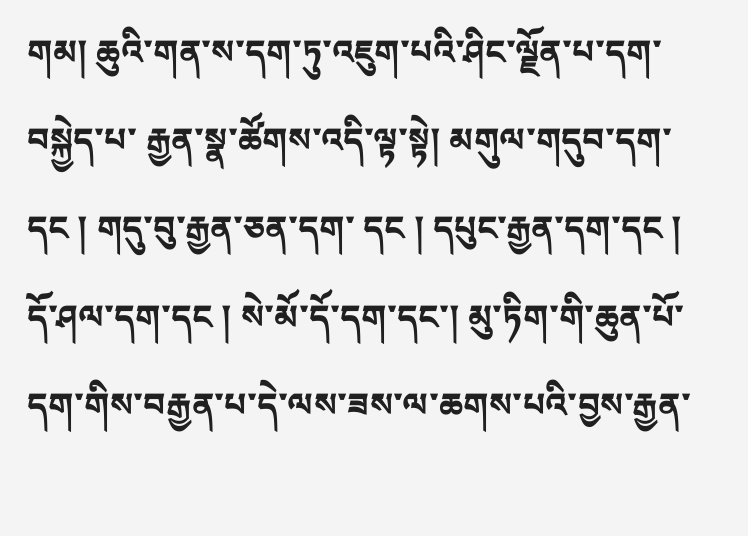གམ། ཆུའི་གན་ས་དག་ཏུ་འཇུག་པའི་ཤིང་ལྗོན་པ་དག་བསྐྱེད་པ་ རྒྱན་སྣ་ཚོགས་འདི་ལྟ་སྟེ། མགུལ་གདུབ་དག་དང ། གདུ་བུ་རྒྱན་ཅན་དག་ དང ། དཔུང་རྒྱན་དག་དང ། དོ་ཤལ་དག་དང ། སེ་མོ་དོ་དག་དང་། མུ་ཏིག་གི་ཆུན་པོ་དག་གིས་བརྒྱན་པ་དེ་ལས་ཟས་ལ་ཆགས་པའི་བྱས་རྒྱན་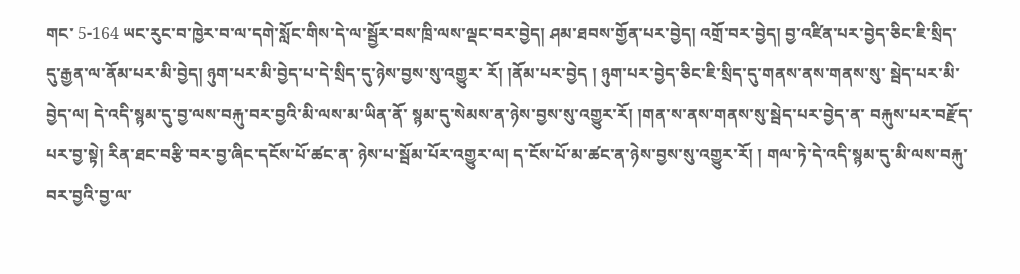གང་ 5-164 ཡང་རུང་བ་ཁྱེར་བ་ལ་དགེ་སློང་གིས་དེ་ལ་སྦྱོར་བས་ཁྲི་ལས་ལྡང་བར་བྱེད། ཤམ་ཐབས་གྱོན་པར་བྱེད། འགྲོ་བར་བྱེད། བྱ་འཛིན་པར་བྱེད་ཅིང་ཇི་སྲིད་ དུ་རྒྱན་ལ་ནོམ་པར་མི་བྱེད། ཉུག་པར་མི་བྱེད་པ་དེ་སྲིད་དུ་ཉེས་བྱས་སུ་འགྱུར་ རོ། །ནོམ་པར་བྱེད ། ཉུག་པར་བྱེད་ཅིང་ཇི་སྲིད་དུ་གནས་ནས་གནས་སུ་ སྦེད་པར་མི་བྱེད་ལ། དེ་འདི་སྙམ་དུ་བྱ་ལས་བརྐུ་བར་བྱའི་མི་ལས་མ་ཡིན་ནོ་ སྙམ་དུ་སེམས་ན་ཉེས་བྱས་སུ་འགྱུར་རོ། །གན་ས་ནས་གནས་སུ་སྦེད་པར་བྱེད་ན་ བརྐུས་པར་བརྫོད་པར་བྱ་སྟེ། རིན་ཐང་བརྩི་བར་བྱ་ཞིང་དངོས་པོ་ཚང་ན་ ཉེས་པ་སྦོམ་པོར་འགྱུར་ལ། ད་ངོས་པོ་མ་ཚང་ན་ཉེས་བྱས་སུ་འགྱུར་རོ། ། གལ་ཏེ་དེ་འདི་སྙམ་དུ་མི་ལས་བརྐུ་བར་བྱའི་བྱ་ལ་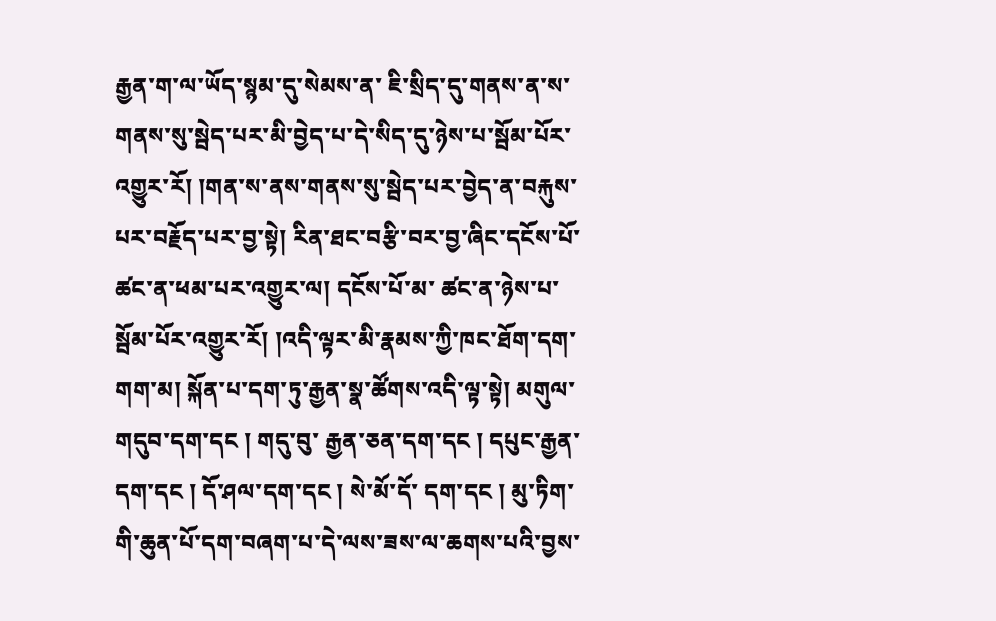རྒྱན་ག་ལ་ཡོད་སྙམ་དུ་སེམས་ན་ ཇི་སྲིད་དུ་གནས་ན་ས་གནས་སུ་སྦེད་པར་མི་བྱེད་པ་དེ་སིད་དུ་ཉེས་པ་སྦོམ་པོར་ འགྱུར་རོ། །གན་ས་ནས་གནས་སུ་སྦེད་པར་བྱེད་ན་བརྐུས་པར་བརྗོད་པར་བྱ་སྟེ། རིན་ཐང་བརྩི་བར་བྱ་ཞིང་དངོས་པོ་ཚང་ན་ཕམ་པར་འགྱུར་ལ། དངོས་པོ་མ་ ཚང་ན་ཉེས་པ་སྦོམ་པོར་འགྱུར་རོ། །འདི་ལྟར་མི་རྣམས་ཀྱི་ཁང་ཐོག་དག་གག་མ། སྐོན་པ་དག་ཏུ་རྒྱན་སྣ་ཚོགས་འདི་ལྟ་སྟེ། མགུལ་གདུབ་དག་དང ། གདུ་བུ་ རྒྱན་ཅན་དག་དང ། དཔུང་རྒྱན་དག་དང ། དོ་ཤལ་དག་དང ། སེ་མོ་དོ་ དག་དང ། མུ་ཏིག་གི་ཆུན་པོ་དག་བཞག་པ་དེ་ལས་ཟས་ལ་ཆགས་པའི་བྱས་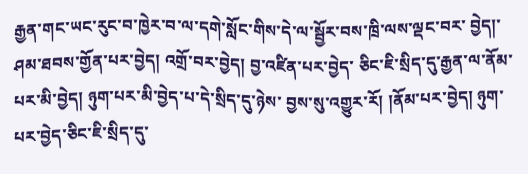རྒྱན་གང་ཡང་རུང་བ་ཁྱེར་བ་ལ་དགེ་སློང་གིས་དེ་ལ་སྦྱོར་བས་ཁྲི་ལས་ལྡང་བར་ བྱེད།་ཤམ་ཐབས་གྱོན་པར་བྱེད། འགྲོ་བར་བྱེད། བྱ་འཛིན་པར་བྱེད་ ཅིང་ཇི་སྲིད་དུ་རྒྱན་ལ་ནོམ་པར་མི་བྱེད། ཉུག་པར་མི་བྱེད་པ་དེ་སྲིད་དུ་ཉེས་ བྱས་སུ་འགྱུར་རོ། །ནོམ་པར་བྱེད། ཉུག་པར་བྱེད་ཅིང་ཇི་སྲིད་དུ་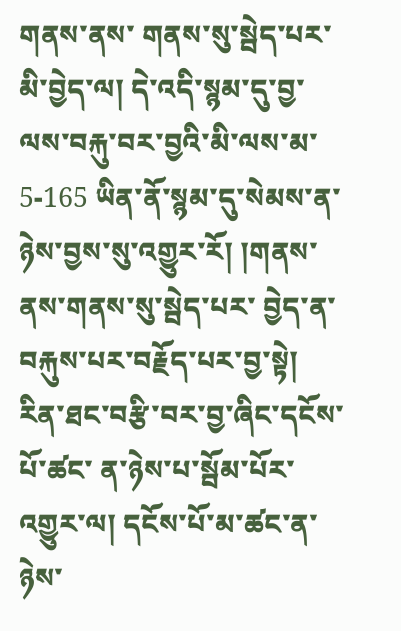གནས་ནས་ གནས་སུ་སྦེད་པར་མི་བྱེད་ལ། དེ་འདི་སྙམ་དུ་བྱ་ལས་བརྐུ་བར་བྱའི་མི་ལས་མ་ 5-165 ཡིན་ནོ་སྙམ་དུ་སེམས་ན་ཉེས་བྱས་སུ་འགྱུར་རོ། །གནས་ནས་གནས་སུ་སྦེད་པར་ བྱེད་ན་བརྐུས་པར་བརྗོད་པར་བྱ་སྟེ། རིན་ཐང་བརྩི་བར་བྱ་ཞིང་དངོས་པོ་ཚང་ ན་ཉེས་པ་སྦོམ་པོར་འགྱུར་ལ། དངོས་པོ་མ་ཚང་ན་ཉེས་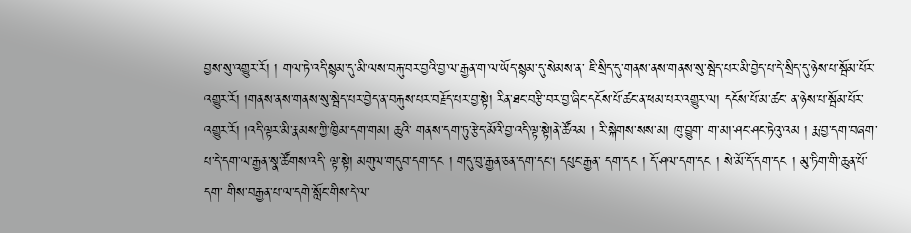བྱས་སུ་འགྱུར་རོ། ། གལ་ཏེ་འདི་སྙམ་དུ་མི་ལས་བརྐུ་བར་བྱའི་བྱ་ལ་རྒྱན་ག་ལ་ཡོད་སྙམ་དུ་སེམས་ན་ ཇི་སྲིད་དུ་གནས་ནས་གནས་སུ་སྦེད་པར་མི་བྱེད་པ་དེ་སྲིད་དུ་ཉེས་པ་སྦོམ་པོར་ འགྱུར་རོ། །གནས་ནས་གནས་སུ་སྦེད་པར་བྱེད་ན་བརྐུས་པར་བརྗོད་པར་བྱ་སྟེ། རིན་ཐང་བརྩི་བར་བྱ་ཞིང་དངོས་པོ་ཚང་ན་ཕམ་པར་འགྱུར་ལ། དངོས་པོ་མ་ཚང་ ན་ཉེས་པ་སྦོམ་པོར་འགྱུར་རོ། །འདི་ལྟར་མི་རྣམས་ཀྱི་ཁྱིམ་དག་གམ། ཆུའི་ གནས་དག་ཏུ་རྩེད་མོའི་བྱ་འདི་ལྟ་སྟེ།ནེ་ཚོའམ ། རི་སྐེགས་སས་མ། ཁུ་བྱུག་ ག་མ།་ཤང་ཤང་ཏེའུ་འམ ། རྨ་བྱ་དག་བཞག་པ་དེ་དག་ལ་རྒྱན་སྣ་ཚོགས་འདི་ ལྟ་སྟེ། མགུལ་གདུབ་དག་དང ། གདུ་བུ་རྒྱན་ཅན་དག་དང། དཔུང་རྒྱན་ དག་དང ། དོ་ཤལ་དག་དང ། སེ་མོ་དོ་དག་དང ། མུ་ཏིག་གི་ཆུན་པོ་དག་ གིས་བརྒྱན་པ་ལ་དགེ་སློང་གིས་དེ་ལ་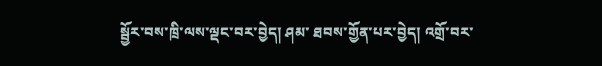སྦྱོར་བས་ཁྲི་ལས་ལྡང་བར་བྱེད། ཤམ་ ཐབས་གྱོན་པར་བྱེད། འགྲོ་བར་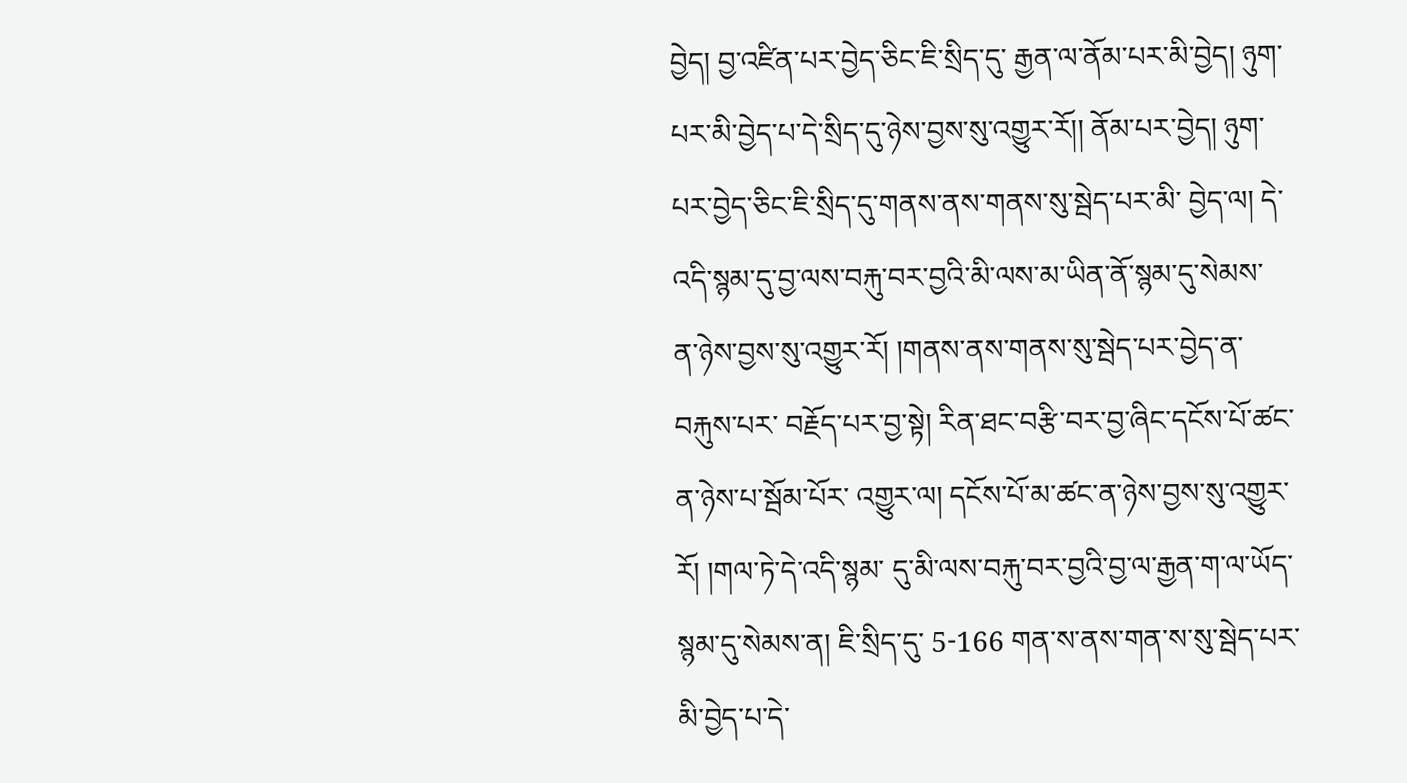བྱེད། བྱ་འཛིན་པར་བྱེད་ཅིང་ཇི་སྲིད་དུ་ རྒྱན་ལ་ནོམ་པར་མི་བྱེད། ཉུག་པར་མི་བྱེད་པ་དེ་སྲིད་དུ་ཉེས་བྱས་སུ་འགྱུར་རོ།། ནོམ་པར་བྱེད། ཉུག་པར་བྱེད་ཅིང་ཇི་སྲིད་དུ་གནས་ནས་གནས་སུ་སྦེད་པར་མི་ བྱེད་ལ། དེ་འདི་སྙམ་དུ་བྱ་ལས་བརྐུ་བར་བྱའི་མི་ལས་མ་ཡིན་ནོ་སྙམ་དུ་སེམས་ ན་ཉེས་བྱས་སུ་འགྱུར་རོ། །གནས་ནས་གནས་སུ་སྦེད་པར་བྱེད་ན་བརྐུས་པར་ བརྗོད་པར་བྱ་སྟེ། རིན་ཐང་བརྩི་བར་བྱ་ཞིང་དངོས་པོ་ཚང་ན་ཉེས་པ་སྦོམ་པོར་ འགྱུར་ལ། དངོས་པོ་མ་ཚང་ན་ཉེས་བྱས་སུ་འགྱུར་རོ། །གལ་ཏེ་དེ་འདི་སྙམ་ དུ་མི་ལས་བརྐུ་བར་བྱའི་བྱ་ལ་རྒྱན་ག་ལ་ཡོད་སྙམ་དུ་སེམས་ན། ཇི་སྲིད་དུ་ 5-166 གན་ས་ནས་གན་ས་སུ་སྦེད་པར་མི་བྱེད་པ་དེ་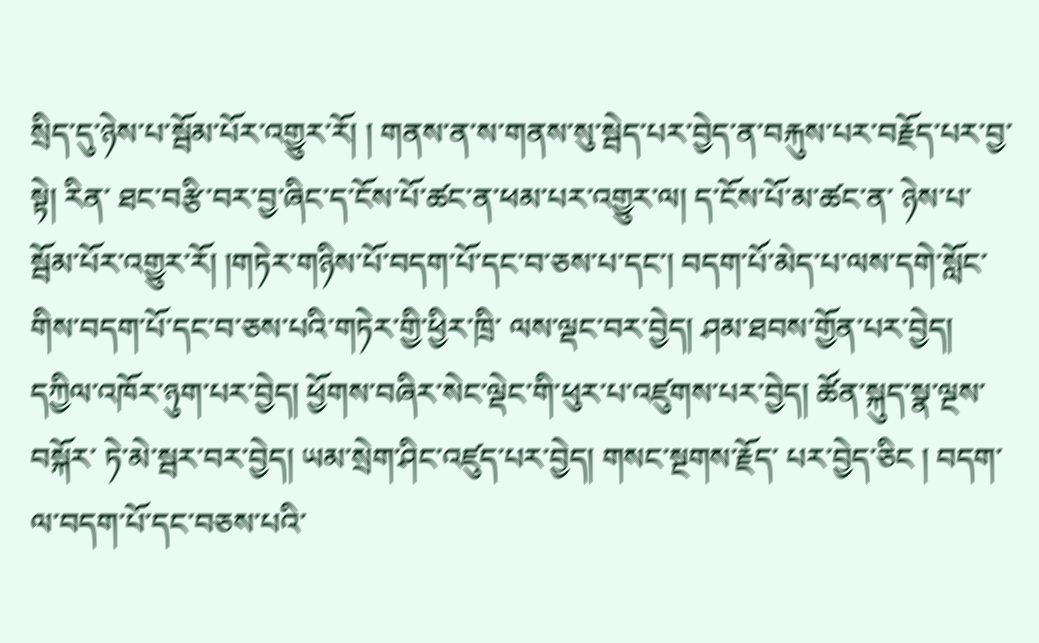སྲིད་དུ་ཉེས་པ་སྦོམ་པོར་འགྱུར་རོ། ། གནས་ན་ས་གནས་སུ་སྦེད་པར་བྱེད་ན་བརྐུས་པར་བརྗོད་པར་བྱ་སྟེ། རིན་ ཐང་བརྩི་བར་བྱ་ཞིང་ད་ངོས་པོ་ཚང་ན་ཕམ་པར་འགྱུར་ལ། ད་ངོས་པོ་མ་ཚང་ན་ ཉེས་པ་སྦོམ་པོར་འགྱུར་རོ། །གཏེར་གཉིས་པོ་བདག་པོ་དང་བ་ཅས་པ་དང་། བདག་པོ་མེད་པ་ལས་དགེ་སློང་གིས་བདག་པོ་དང་བ་ཅས་པའི་གཏེར་གྱི་ཕྱིར་ཁྲི་ ལས་ལྡང་བར་བྱེད། ཤམ་ཐབས་གྱོན་པར་བྱེད། དཀྱིལ་འཁོར་ཉུག་པར་བྱེད། ཕྱོགས་བཞིར་སེང་ལྡེང་གི་ཕུར་པ་འཛུགས་པར་བྱེད། ཚོན་སྐུད་སྣ་ལྔས་བསྐོར་ ཏེ་མེ་སྦར་བར་བྱེད། ཡམ་སྲེག་ཤིང་འཛུད་པར་བྱེད། གསང་སྔགས་རྗོད་ པར་བྱེད་ཅིང ། བདག་ལ་བདག་པོ་དང་བཅས་པའི་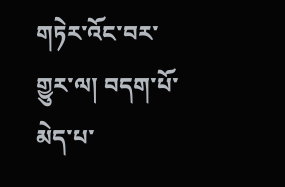གཏེར་འོང་བར་གྱུར་ལ། བདག་པོ་མེད་པ་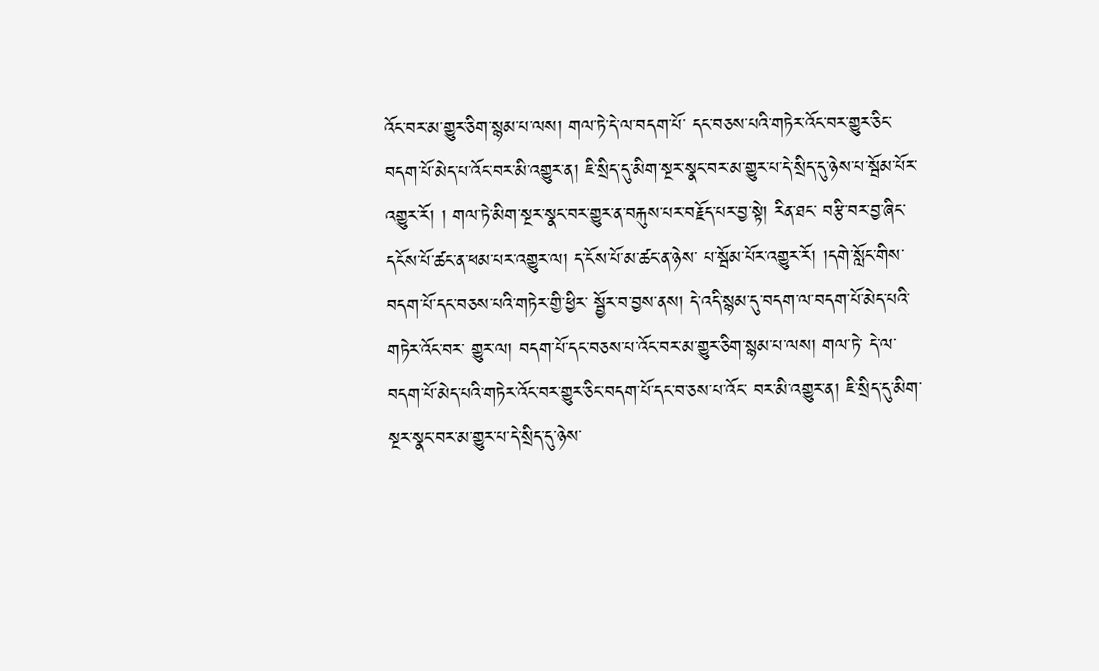འོང་བར་མ་གྱུར་ཅིག་སྙམ་པ་ལས། གལ་ཏེ་དེ་ལ་བདག་པོ་ དང་བཅས་པའི་གཏེར་འོང་བར་གྱུར་ཅིང་བདག་པོ་མེད་པ་འོང་བར་མི་འགྱུར་ན། ཇི་སྲིད་དུ་མིག་སྔར་སྣང་བར་མ་གྱུར་པ་དེ་སྲིད་དུ་ཉེས་པ་སྦོམ་པོར་འགྱུར་རོ། ། གལ་ཏེ་མིག་སྔར་སྣང་བར་གྱུར་ན་བརྐུས་པར་བརྗོད་པར་བྱ་སྟེ། རིན་ཐང་ བརྩི་བར་བྱ་ཞིང་དངོས་པོ་ཚང་ན་ཕམ་པར་འགྱུར་ལ། ད་ངོས་པོ་མ་ཚང་ན་ཉེས་ པ་སྦོམ་པོར་འགྱུར་རོ། །དགེ་སློང་གིས་བདག་པོ་དང་བཅས་པའི་གཏེར་གྱི་ཕྱིར་ སྦྱོར་བ་བྱས་ནས། དེ་འདི་སྙམ་དུ་བདག་ལ་བདག་པོ་མེད་པའི་གཏེར་འོང་བར་ གྱུར་ལ། བདག་པོ་དང་བཅས་པ་འོང་བར་མ་གྱུར་ཅིག་སྙམ་པ་ལས། གལ་ཏེ་ དེ་ལ་བདག་པོ་མེད་པའི་གཏེར་འོང་བར་གྱུར་ཅིང་བདག་པོ་དང་བ་ཅས་པ་འོང་ བར་མི་འགྱུར་ན། ཇི་སྲིད་དུ་མིག་སྔར་སྣང་བར་མ་གྱུར་པ་དེ་སྲིད་དུ་ཉེས་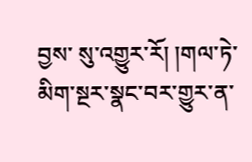བྱས་ སུ་འགྱུར་རོ། །གལ་ཏེ་མིག་སྔར་སྣང་བར་གྱུར་ན་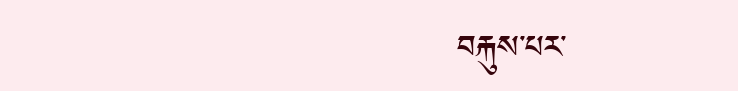བརྐུས་པར་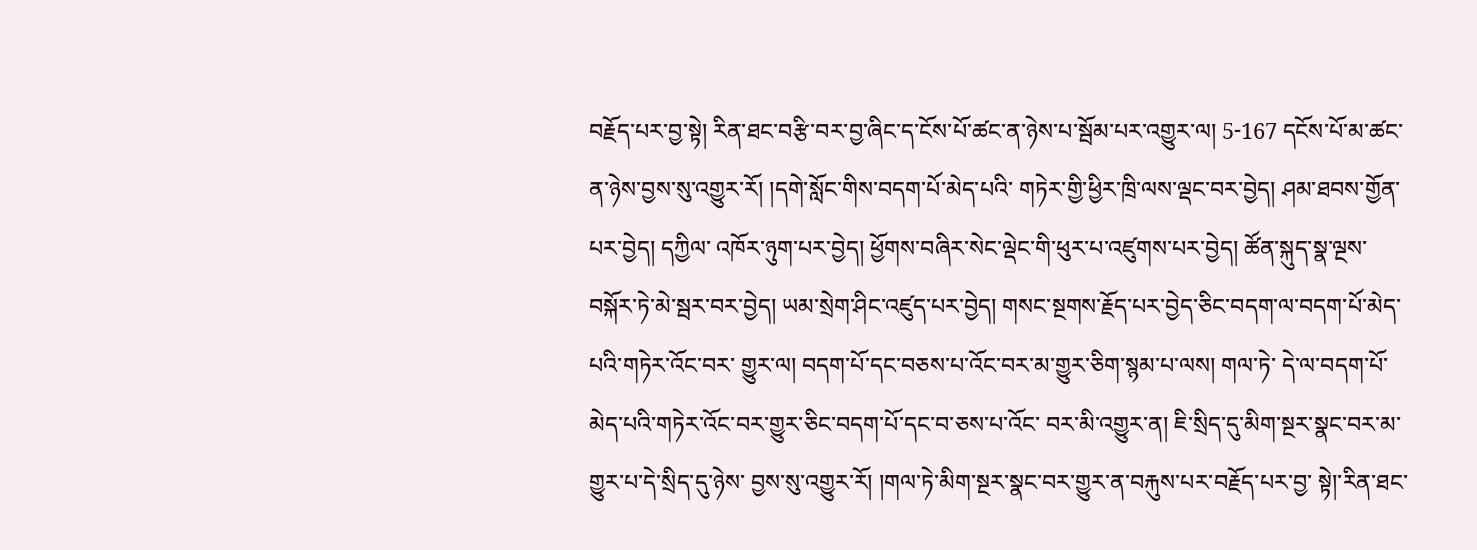བརྗོད་པར་བྱ་སྟེ། རིན་ཐང་བརྩི་བར་བྱ་ཞིང་ད་ངོས་པོ་ཚང་ན་ཉེས་པ་སྦོམ་པར་འགྱུར་ལ། 5-167 དངོས་པོ་མ་ཚང་ན་ཉེས་བྱས་སུ་འགྱུར་རོ། །དགེ་སློང་གིས་བདག་པོ་མེད་པའི་ གཏེར་གྱི་ཕྱིར་ཁྲི་ལས་ལྡང་བར་བྱེད། ཤམ་ཐབས་གྱོན་པར་བྱེད། དཀྱིལ་ འཁོར་ཉུག་པར་བྱེད། ཕྱོགས་བཞིར་སེང་ལྡེང་གི་ཕུར་པ་འཛུགས་པར་བྱེད། ཚོན་སྐུད་སྣ་ལྔས་བསྐོར་ཏེ་མེ་སྦར་བར་བྱེད། ཡམ་སྲེག་ཤིང་འཛུད་པར་བྱེད། གསང་སྔགས་རྗོད་པར་བྱེད་ཅིང་བདག་ལ་བདག་པོ་མེད་པའི་གཏེར་འོང་བར་ གྱུར་ལ། བདག་པོ་དང་བཅས་པ་འོང་བར་མ་གྱུར་ཅིག་སྙམ་པ་ལས། གལ་ཏེ་ དེ་ལ་བདག་པོ་མེད་པའི་གཏེར་འོང་བར་གྱུར་ཅིང་བདག་པོ་དང་བ་ཅས་པ་འོང་ བར་མི་འགྱུར་ན། ཇི་སྲིད་དུ་མིག་སྔར་སྣང་བར་མ་གྱུར་པ་དེ་སྲིད་དུ་ཉེས་ བྱས་སུ་འགྱུར་རོ། །གལ་ཏེ་མིག་སྔར་སྣང་བར་གྱུར་ན་བརྐུས་པར་བརྗོད་པར་བྱ་ སྟེ།་རིན་ཐང་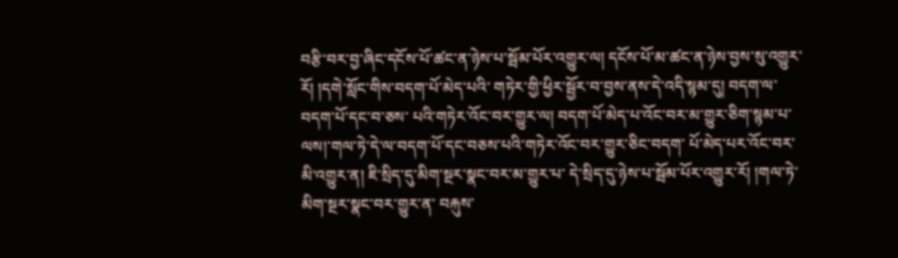བརྩི་བར་བྱ་ཞིང་དངོས་པོ་ཚང་ན་ཉེས་པ་སྦོམ་པོར་འགྱུར་ལ། དངོས་པོ་མ་ཚང་ན་ཉེས་བྱས་སུ་འགྱུར་རོ། །དགེ་སློང་གིས་བདག་པོ་མེད་པའི་ གཏེར་གྱི་ཕྱིར་སྦྱོར་བ་བྱས་ནས་དེ་འདི་སྙམ་དུ། བདག་ལ་བདག་པོ་དང་བ་ཅས་ པའི་གཏེར་འོང་བར་གྱུར་ལ། བདག་པོ་མེད་པ་འོང་བར་མ་གྱུར་ཅིག་སྙམ་པ་ ལས།་གལ་ཏེ་དེ་ལ་བདག་པོ་དང་བཅས་པའི་གཏེར་འོང་བར་གྱུར་ཅིང་བདག་ པོ་མེད་པར་འོང་བར་མི་འགྱུར་ན། ཇི་སྲིད་དུ་མིག་སྔར་སྣང་བར་མ་གྱུར་པ་ དེ་སྲིད་དུ་ཉེས་པ་སྦོམ་པོར་འགྱུར་རོ། །གལ་ཏེ་མིག་སྔར་སྣང་བར་གྱུར་ན་ བརྐུས་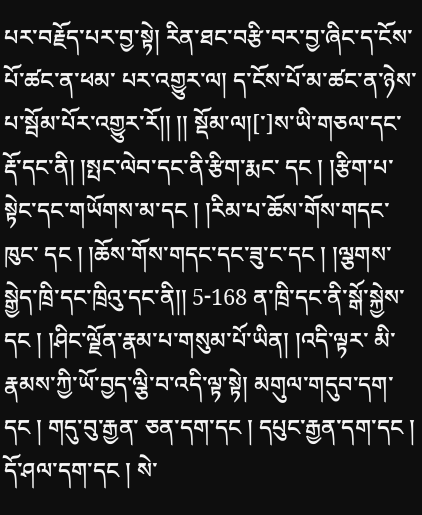པར་བརྗོད་པར་བྱ་སྟེ། རིན་ཐང་བརྩི་བར་བྱ་ཞིང་ད་ངོས་པོ་ཚང་ན་ཕམ་ པར་འགྱུར་ལ། ད་ངོས་པོ་མ་ཚང་ན་ཉེས་པ་སྦོམ་པོར་འགྱུར་རོ།། །། སྡོམ་ལ།[་]ས་ཡི་གཅལ་དང་རྡོ་དང་ནི། །སྤང་ལེབ་དང་ནི་རྩིག་རྨང་ དང ། །རྩིག་པ་སྟེང་དང་གཡོགས་མ་དང ། །རིམ་པ་ཆོས་གོས་གདང་ཁུང་ དང ། །ཆོས་གོས་གདང་དང་ཟུ་ང་དང ། །ལྕགས་སྒྱེད་ཁྲི་དང་ཁྲིའུ་དང་ནི།། 5-168 ན་ཁྲི་དང་ནི་སྒོ་སྐྱེས་དང ། །ཤིང་ལྗོན་རྣམ་པ་གསུམ་པོ་ཡིན། །འདི་ལྟར་ མི་རྣམས་ཀྱི་ཡོ་བྱད་ལྕི་བ་འདི་ལྟ་སྟེ། མགུལ་གདུབ་དག་དང ། གདུ་བུ་རྒྱན་ ཅན་དག་དང ། དཔུང་རྒྱན་དག་དང ། དོ་ཤལ་དག་དང ། སེ་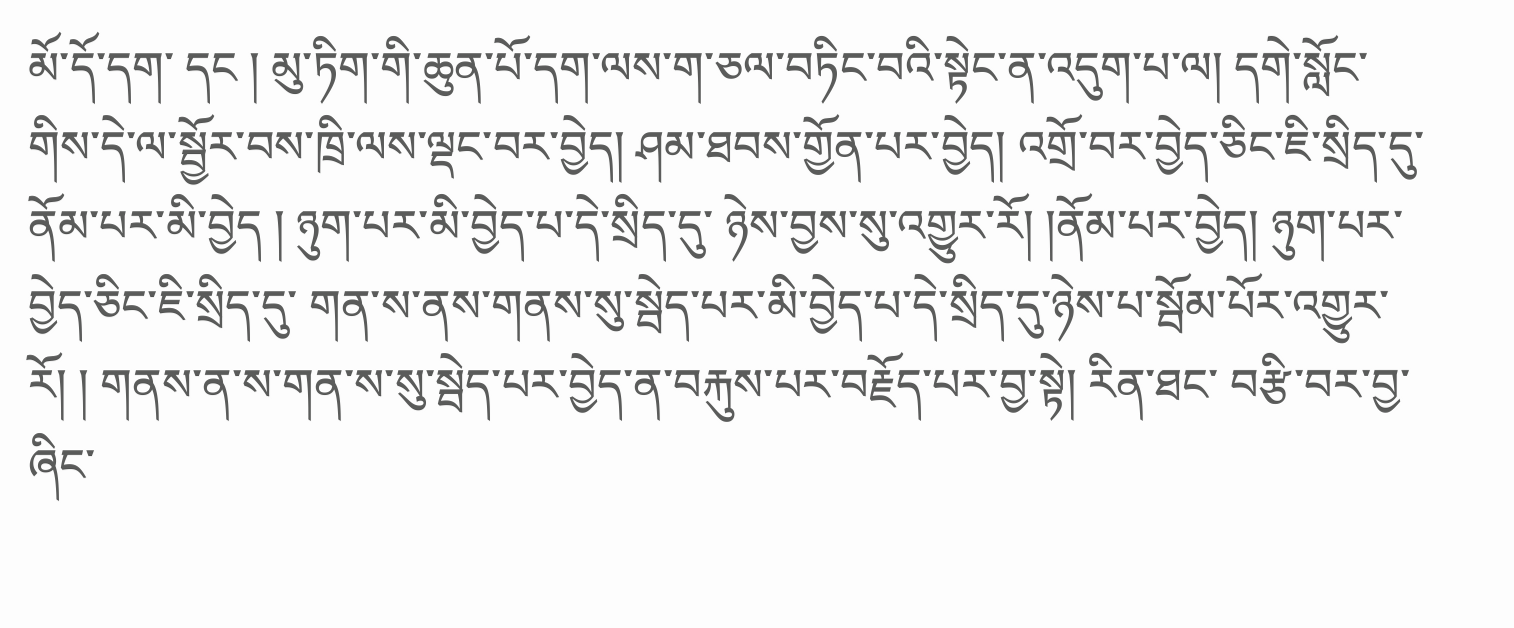མོ་དོ་དག་ དང ། མུ་ཏིག་གི་ཆུན་པོ་དག་ལས་ག་ཅལ་བཏིང་བའི་སྟེང་ན་འདུག་པ་ལ། དགེ་སློང་གིས་དེ་ལ་སྦྱོར་བས་ཁྲི་ལས་ལྡང་བར་བྱེད། ཤམ་ཐབས་གྱོན་པར་བྱེད། འགྲོ་བར་བྱེད་ཅིང་ཇི་སྲིད་དུ་ནོམ་པར་མི་བྱེད ། ཉུག་པར་མི་བྱེད་པ་དེ་སྲིད་དུ་ ཉེས་བྱས་སུ་འགྱུར་རོ། །ནོམ་པར་བྱེད། ཉུག་པར་བྱེད་ཅིང་ཇི་སྲིད་དུ་ གན་ས་ནས་གནས་སུ་སྦེད་པར་མི་བྱེད་པ་དེ་སྲིད་དུ་ཉེས་པ་སྦོམ་པོར་འགྱུར་རོ། ། གནས་ན་ས་གན་ས་སུ་སྦེད་པར་བྱེད་ན་བརྐུས་པར་བརྗོད་པར་བྱ་སྟེ། རིན་ཐང་ བརྩི་བར་བྱ་ཞིང་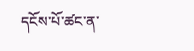དངོས་པོ་ཚང་ན་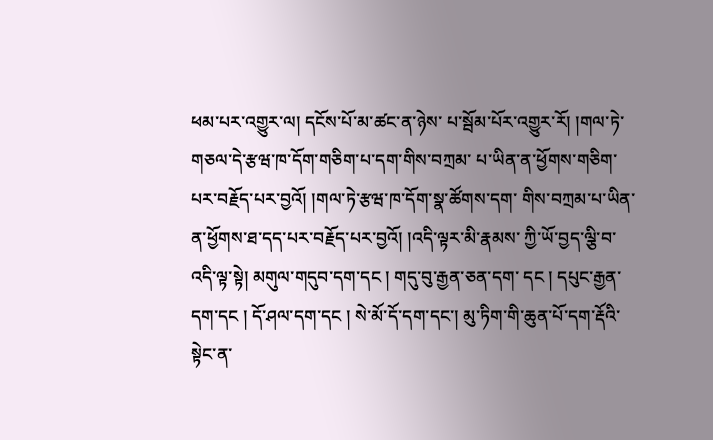ཕམ་པར་འགྱུར་ལ། དངོས་པོ་མ་ཚང་ན་ཉེས་ པ་སྦོམ་པོར་འགྱུར་རོ། །གལ་ཏེ་གཅལ་དེ་རྩཝ་ཁ་དོག་གཅིག་པ་དག་གིས་བཀྲམ་ པ་ཡིན་ན་ཕྱོགས་གཅིག་པར་བརྗོད་པར་བྱའོ། །གལ་ཏེ་རྩཝ་ཁ་དོག་སྣ་ཚོགས་དག་ གིས་བཀྲམ་པ་ཡིན་ན་ཕྱོགས་ཐ་དད་པར་བརྗོད་པར་བྱའོ། །འདི་ལྟར་མི་རྣམས་ ཀྱི་ཡོ་བྱད་ལྕི་བ་འདི་ལྟ་སྟེ། མགུལ་གདུབ་དག་དང ། གདུ་བུ་རྒྱན་ཅན་དག་ དང ། དཔུང་རྒྱན་དག་དང ། དོ་ཤལ་དག་དང ། སེ་མོ་དོ་དག་དང་། མུ་ཏིག་གི་ཆུན་པོ་དག་རྡོའི་སྟེང་ན་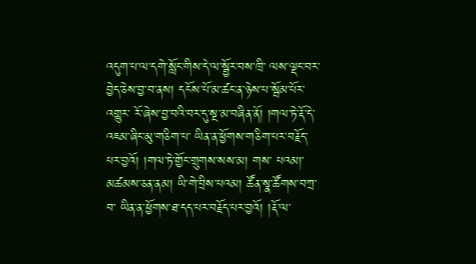འདུག་པ་ལ་དགེ་སློང་གིས་དེ་ལ་སྦྱོར་བས་ཁྲི་ ལས་ལྡང་བར་བྱེད་ཅེས་བྱ་བ་ནས། དངོས་པོ་མ་ཚང་ན་ཉེས་པ་སྦོམ་པོར་འགྱུར་ རོ་ཞེས་བྱ་བའི་བར་དུ་སྔ་མ་བཞིན་ནོ། །གལ་ཏེ་རྡོ་དེ་འཇམ་ཞིང་མུ་གཅིག་པ་ ཡིན་ན་ཕྱོགས་གཅིག་པར་བརྗོད་པར་བྱའོ། །གལ་ཏེ་གྱོང་གྲུགས་སས་མ། གས་ པའམ།་མཚམས་ཅན་ནམ། ཡི་གེ་བྲིས་པའམ། ཚོན་སྣ་ཚོགས་བཀྲ་བ་ ཡིན་ན་ཕྱོགས་ཐ་དད་པར་བརྗོད་པར་བྱའོ། །རྡོ་ལ་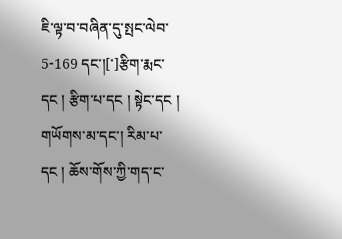ཇི་ལྟ་བ་བཞིན་དུ་སྤང་ལེབ་ 5-169 དང་།[་]རྩིག་རྨང་དང ། རྩིག་པ་དང ། སྟེང་དང ། གཡོགས་མ་དང་། རིམ་པ་དང ། ཆོས་གོས་ཀྱི་གད་ང་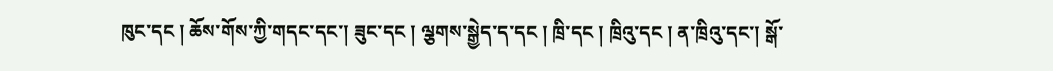ཁུང་དང ། ཆོས་གོས་ཀྱི་གདང་དང་། ཟུང་དང ། ལྕགས་སྒྱེད་ད་དང ། ཁྲི་དང ། ཁྲིའུ་དང ། ན་ཁྲིའུ་དང་། སྒོ་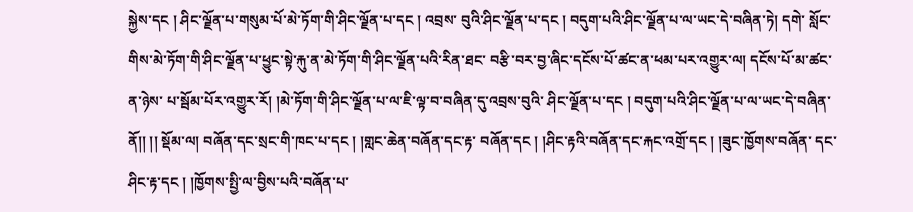སྐྱེས་དང ། ཤིང་ལྗོན་པ་གསུམ་པོ་མེ་ཏོག་གི་ཤིང་ལྗོན་པ་དང ། འབྲས་ བུའི་ཤིང་ལྗོན་པ་དང ། བདུག་པའི་ཤིང་ལྗོན་པ་ལ་ཡང་དེ་བཞིན་ཏེ། དགེ་ སློང་གིས་མེ་ཏོག་གི་ཤིང་ལྗོན་པ་ཕྱུང་སྟེ་རྐུ་ན་མེ་ཏོག་གི་ཤིང་ལྗོན་པའི་རིན་ཐང་ བརྩི་བར་བྱ་ཞིང་དངོས་པོ་ཚང་ན་ཕམ་པར་འགྱུར་ལ། དངོས་པོ་མ་ཚང་ན་ཉེས་ པ་སྦོམ་པོར་འགྱུར་རོ། །མེ་ཏོག་གི་ཤིང་ལྗོན་པ་ལ་ཇི་ལྟ་བ་བཞིན་དུ་འབྲས་བུའི་ ཤིང་ལྗོན་པ་དང ། བདུག་པའི་ཤིང་ལྗོན་པ་ལ་ཡང་དེ་བཞིན་ནོ།། །། སྡོམ་ལ། བཞོན་དང་སྲང་གི་ཁང་པ་དང ། །གླང་ཆེན་བཞོན་དང་རྟ་ བཞོན་དང ། །ཤིང་རྟའི་བཞོན་དང་རྐང་འགྲོ་དང ། །ཟུང་ཁྱོགས་བཞོན་ དང་ཤིང་རྟ་དང ། །ཁྱོགས་སྤྱི་ལ་བྱིས་པའི་བཞོན་པ་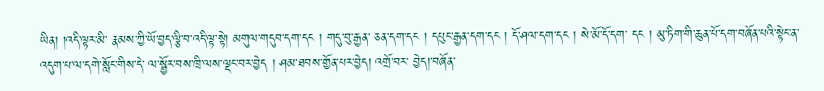ཡིན། །འདི་ལྟར་མི་ རྣམས་ཀྱི་ཡོ་བྱད་ལྕི་བ་འདི་ལྟ་སྟེ། མགུལ་གདུབ་དག་དང ། གདུ་བུ་རྒྱན་ ཅན་དག་དང ། དཔུང་རྒྱན་དག་དང ། དོ་ཤལ་དག་དང ། སེ་མོ་དོ་དག་ དང ། མུ་ཏིག་གི་ཆུན་པོ་དག་བཞོན་པའི་སྟེང་ན་འདུག་པ་ལ་དགེ་སློང་གིས་དེ་ ལ་སྦྱོར་བས་ཁྲི་ལས་ལྡང་བར་བྱེད ། ཤམ་ཐབས་གྱོན་པར་བྱེད། འགྲོ་བར་ བྱེད།་བཞོན་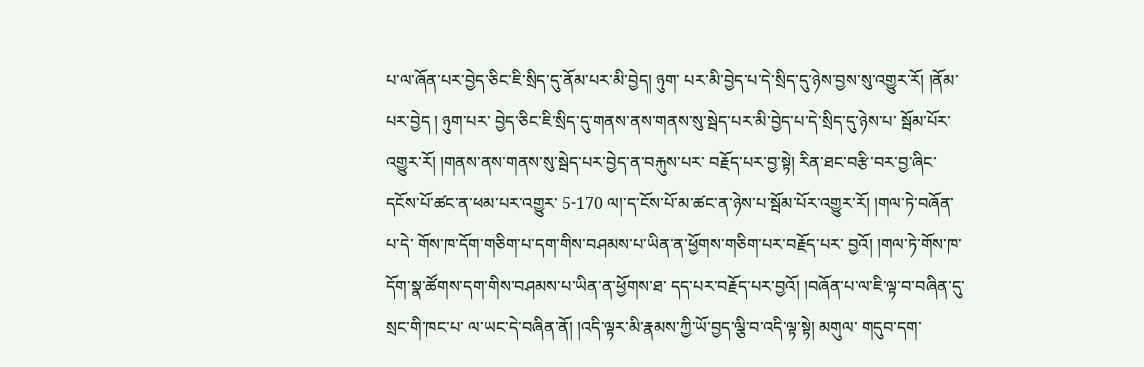པ་ལ་ཞོན་པར་བྱེད་ཅིང་ཇི་སྲིད་དུ་ནོམ་པར་མི་བྱེད། ཉུག་ པར་མི་བྱེད་པ་དེ་སྲིད་དུ་ཉེས་བྱས་སུ་འགྱུར་རོ། །ནོམ་པར་བྱེད ། ཉུག་པར་ བྱེད་ཅིང་ཇི་སྲིད་དུ་གནས་ནས་གནས་སུ་སྦེད་པར་མི་བྱེད་པ་དེ་སྲིད་དུ་ཉེས་པ་ སྦོམ་པོར་འགྱུར་རོ། །གནས་ནས་གནས་སུ་སྦེད་པར་བྱེད་ན་བརྐུས་པར་ བརྗོད་པར་བྱ་སྟེ། རིན་ཐང་བརྩི་བར་བྱ་ཞིང་དངོས་པོ་ཚང་ན་ཕམ་པར་འགྱུར་ 5-170 ལ།་ད་ངོས་པོ་མ་ཚང་ན་ཉེས་པ་སྦོམ་པོར་འགྱུར་རོ། །གལ་ཏེ་བཞོན་པ་དེ་ གོས་ཁ་དོག་གཅིག་པ་དག་གིས་བཤམས་པ་ཡིན་ན་ཕྱོགས་གཅིག་པར་བརྗོད་པར་ བྱའོ། །གལ་ཏེ་གོས་ཁ་དོག་སྣ་ཚོགས་དག་གིས་བཤམས་པ་ཡིན་ན་ཕྱོགས་ཐ་ དད་པར་བརྗོད་པར་བྱའོ། །བཞོན་པ་ལ་ཇི་ལྟ་བ་བཞིན་དུ་སྲང་གི་ཁང་པ་ ལ་ཡང་དེ་བཞིན་ནོ། །འདི་ལྟར་མི་རྣམས་ཀྱི་ཡོ་བྱད་ལྕི་བ་འདི་ལྟ་སྟེ། མགུལ་ གདུབ་དག་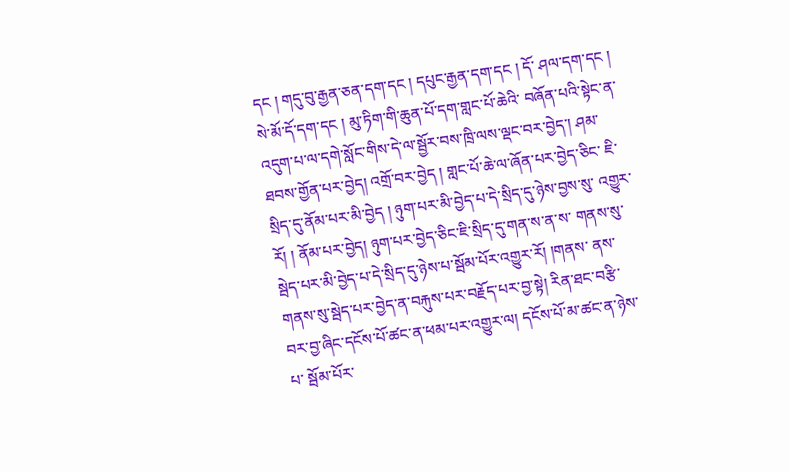དང ། གདུ་བུ་རྒྱན་ཅན་དག་དང ། དཔུང་རྒྱན་དག་དང ། དོ་ ཤལ་དག་དང ། སེ་མོ་དོ་དག་དང ། མུ་ཏིག་གི་ཆུན་པོ་དག་གླང་པོ་ཆེའི་ བཞོན་པའི་སྟེང་ན་འདུག་པ་ལ་དགེ་སློང་གིས་དེ་ལ་སྦྱོར་བས་ཁྲི་ལས་ལྡང་བར་བྱེད་། ཤམ་ཐབས་གྱོན་པར་བྱེད། འགྲོ་བར་བྱེད ། གླང་པོ་ཆེ་ལ་ཞོན་པར་བྱེད་ཅིང་ ཇི་སྲིད་དུ་ནོམ་པར་མི་བྱེད ། ཉུག་པར་མི་བྱེད་པ་དེ་སྲིད་དུ་ཉེས་བྱས་སུ་ འགྱུར་རོ། ། ནོམ་པར་བྱེད། ཉུག་པར་བྱེད་ཅིང་ཇི་སྲིད་དུ་གན་ས་ན་ས་ གནས་སུ་སྦེད་པར་མི་བྱེད་པ་དེ་སྲིད་དུ་ཉེས་པ་སྦོམ་པོར་འགྱུར་རོ། །གནས་ ནས་གནས་སུ་སྦེད་པར་བྱེད་ན་བརྐུས་པར་བརྗོད་པར་བྱ་སྟེ། རིན་ཐང་བརྩི་ བར་བྱ་ཞིང་དངོས་པོ་ཚང་ན་ཕམ་པར་འགྱུར་ལ། དངོས་པོ་མ་ཚང་ན་ཉེས་པ་ སྦོམ་པོར་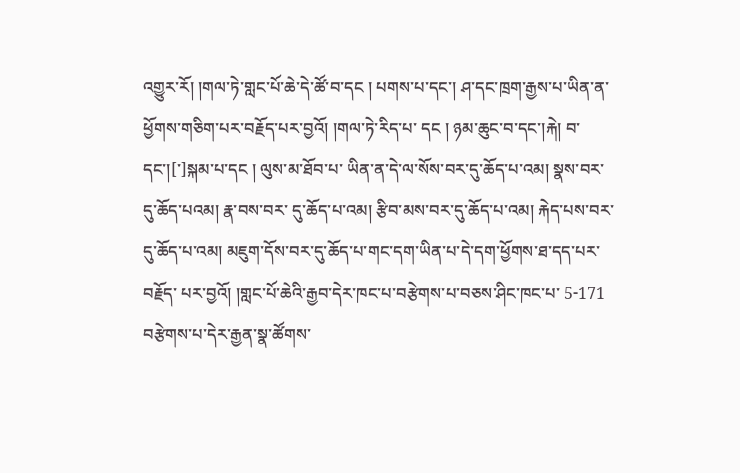འགྱུར་རོ། །གལ་ཏེ་གླང་པོ་ཆེ་དེ་ཚོ་བ་དང ། པགས་པ་དང་། ཤ་དང་ཁྲག་རྒྱས་པ་ཡིན་ན་ཕྱོགས་གཅིག་པར་བརྗོད་པར་བྱའོ། །གལ་ཏེ་རིད་པ་ དང ། ཉམ་ཆུང་བ་དང་།རྐེ། བ་དང་།[་]སྐམ་པ་དང ། ལུས་མ་ཐོབ་པ་ ཡིན་ན་དེ་ལ་སོས་བར་དུ་ཆོད་པ་འམ། སྣས་བར་དུ་ཆོད་པའམ། རྣ་བས་བར་ དུ་ཆོད་པ་འམ། རྩིབ་མས་བར་དུ་ཆོད་པ་འམ། རྐེད་པས་བར་དུ་ཆོད་པ་འམ། མཇུག་དོས་བར་དུ་ཆོད་པ་གང་དག་ཡིན་པ་དེ་དག་ཕྱོགས་ཐ་དད་པར་བརྗོད་ པར་བྱའོ། །གླང་པོ་ཆེའི་རྒྱབ་དེར་ཁང་པ་བརྩེགས་པ་བཅས་ཤིང་ཁང་པ་ 5-171 བརྩེགས་པ་དེར་རྒྱན་སྣ་ཚོགས་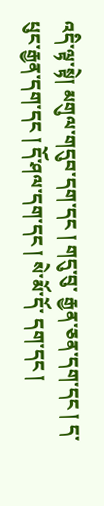འདི་ལྟ་སྟེ། མགུལ་གདུབ་དག་དང ། གདུ་བུ་ རྒྱན་ཅན་དག་དང ། ད་པུང་རྒྱན་དག་དང ། དོ་ཤལ་དག་དང ། སེ་མོ་དོ་ དག་དང །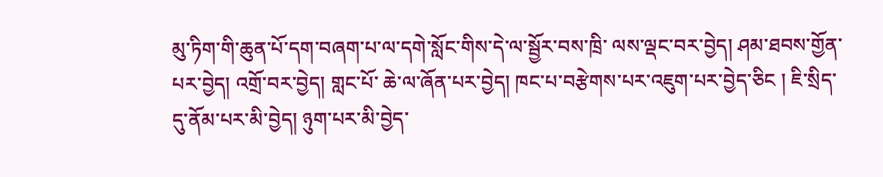མུ་ཏིག་གི་ཆུན་པོ་དག་བཞག་པ་ལ་དགེ་སློང་གིས་དེ་ལ་སྦྱོར་བས་ཁྲི་ ལས་ལྡང་བར་བྱེད། ཤམ་ཐབས་གྱོན་པར་བྱེད། འགྲོ་བར་བྱེད། གླང་པོ་ ཆེ་ལ་ཞོན་པར་བྱེད། ཁང་པ་བརྩེགས་པར་འཇུག་པར་བྱེད་ཅིང ། ཇི་སྲིད་ དུ་ནོམ་པར་མི་བྱེད། ཉུག་པར་མི་བྱེད་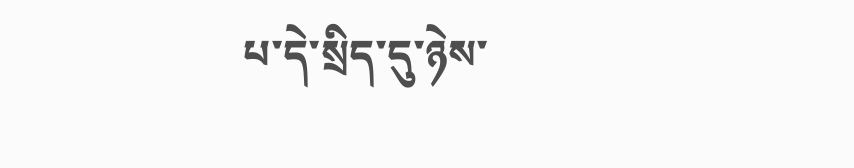པ་དེ་སྲིད་དུ་ཉེས་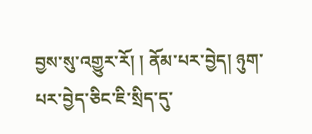བྱས་སུ་འགྱུར་རོ། ། ནོམ་པར་བྱེད། ཉུག་པར་བྱེད་ཅིང་ཇི་སྲིད་དུ་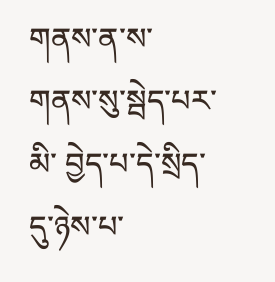གནས་ན་ས་གནས་སུ་སྦེད་པར་མི་ བྱེད་པ་དེ་སྲིད་དུ་ཉེས་པ་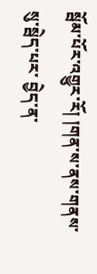སྦོམ་པོར་འགྱུར་རོ། །གན་ས་ནས་གནས་སུ་སྦེད་པར་ བྱེད་ན་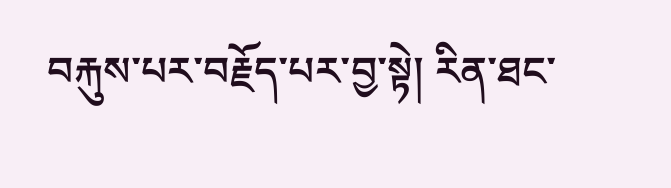བརྐུས་པར་བརྗོད་པར་བྱ་སྟེ། རིན་ཐང་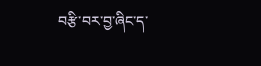བརྩི་བར་བྱ་ཞིང་ད་